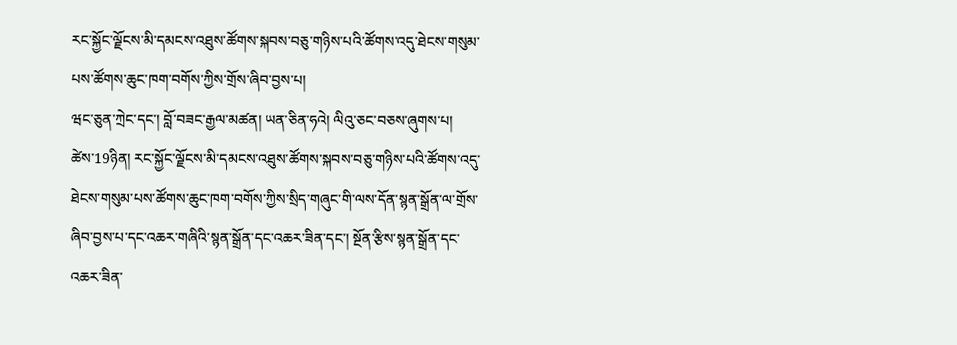རང་སྐྱོང་ལྗོངས་མི་དམངས་འཐུས་ཚོགས་སྐབས་བཅུ་གཉིས་པའི་ཚོགས་འདུ་ཐེངས་གསུམ་པས་ཚོགས་ཆུང་ཁག་བགོས་ཀྱིས་གྲོས་ཞིབ་བྱས་པ།
ཝང་ཅུན་ཀྲེང་དང་། བློ་བཟང་རྒྱལ་མཚན། ཡན་ཅིན་ཧའེ། ལིའུ་ཅང་བཅས་ཞུགས་པ།
ཚེས་19ཉིན། རང་སྐྱོང་ལྗོངས་མི་དམངས་འཐུས་ཚོགས་སྐབས་བཅུ་གཉིས་པའི་ཚོགས་འདུ་ཐེངས་གསུམ་པས་ཚོགས་ཆུང་ཁག་བགོས་ཀྱིས་སྲིད་གཞུང་གི་ལས་དོན་སྙན་སྒྲོན་ལ་གྲོས་ཞིབ་བྱས་པ་དང་འཆར་གཞིའི་སྙན་སྒྲོན་དང་འཆར་ཟིན་དང་། སྔོན་རྩིས་སྙན་སྒྲོན་དང་འཆར་ཟིན་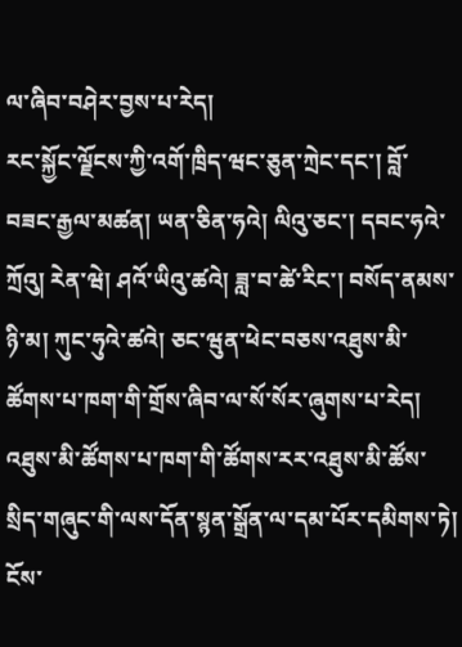ལ་ཞིབ་བཤེར་བྱས་པ་རེད།
རང་སྐྱོང་ལྗོངས་ཀྱི་འགོ་ཁྲིད་ཝང་ཅུན་ཀྲེང་དང་། བློ་བཟང་རྒྱལ་མཚན། ཡན་ཅིན་ཧའེ། ལིའུ་ཅང་། དབང་ཧའེ་ཀྲོའུ། རེན་ཝེ། ཤའོ་ཡིའུ་ཚའེ། ཟླ་བ་ཚེ་རིང་། བསོད་ནམས་ཉི་མ། ཀུང་ཧུའེ་ཚའེ། ཅང་ཝུན་ཕེང་བཅས་འཐུས་མི་ཚོགས་པ་ཁག་གི་གྲོས་ཞིབ་ལ་སོ་སོར་ཞུགས་པ་རེད།
འཐུས་མི་ཚོགས་པ་ཁག་གི་ཚོགས་རར་འཐུས་མི་ཚོས་སྲིད་གཞུང་གི་ལས་དོན་སྙན་སྒྲོན་ལ་དམ་པོར་དམིགས་ཏེ། ངོས་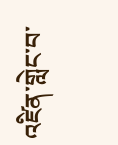འཛིན་གླེང་བ་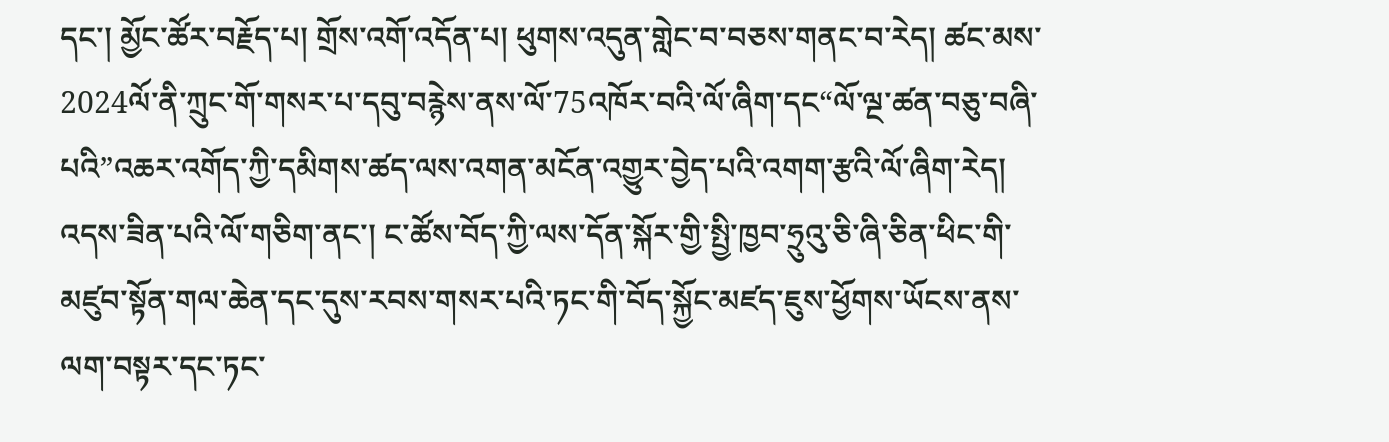དང་། མྱོང་ཚོར་བརྗོད་པ། གྲོས་འགོ་འདོན་པ། ཕུགས་འདུན་གླེང་བ་བཅས་གནང་བ་རེད། ཚང་མས་2024ལོ་ནི་ཀྲུང་གོ་གསར་པ་དབུ་བརྙེས་ནས་ལོ་75འཁོར་བའི་ལོ་ཞིག་དང“ལོ་ལྔ་ཚན་བཅུ་བཞི་པའི”འཆར་འགོད་ཀྱི་དམིགས་ཚད་ལས་འགན་མངོན་འགྱུར་བྱེད་པའི་འགག་རྩའི་ལོ་ཞིག་རེད། འདས་ཟིན་པའི་ལོ་གཅིག་ནང་། ང་ཚོས་བོད་ཀྱི་ལས་དོན་སྐོར་གྱི་སྤྱི་ཁྱབ་ཧྲུའུ་ཅི་ཞི་ཅིན་ཕིང་གི་མཛུབ་སྟོན་གལ་ཆེན་དང་དུས་རབས་གསར་པའི་ཏང་གི་བོད་སྐྱོང་མཛད་ཇུས་ཕྱོགས་ཡོངས་ནས་ལག་བསྟར་དང་ཏང་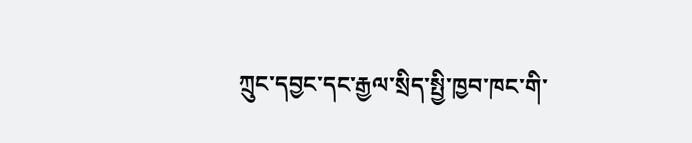ཀྲུང་དབྱང་དང་རྒྱལ་སྲིད་སྤྱི་ཁྱབ་ཁང་གི་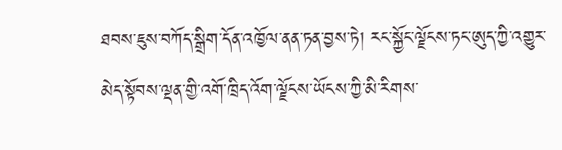ཐབས་ཇུས་བཀོད་སྒྲིག་དོན་འཁྱོལ་ནན་ཏན་བྱས་ཏེ། རང་སྐྱོང་ལྗོངས་ཏང་ཨུད་ཀྱི་འགྱུར་མེད་སྟོབས་ལྡན་གྱི་འགོ་ཁྲིད་འོག་ལྗོངས་ཡོངས་ཀྱི་མི་རིགས་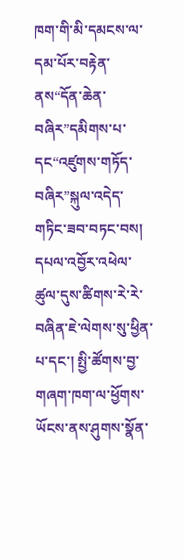ཁག་གི་མི་དམངས་ལ་དམ་པོར་བརྟེན་ནས“དོན་ཆེན་བཞིར”དམིགས་པ་དང“འཛུགས་གཏོད་བཞིར”སྐུལ་འདེད་གཏིང་ཟབ་བཏང་བས། དཔལ་འབྱོར་འཕེལ་ཚུལ་དུས་ཚིགས་རེ་རེ་བཞིན་ཇེ་ལེགས་སུ་ཕྱིན་པ་དང་། སྤྱི་ཚོགས་བྱ་གཞག་ཁག་ལ་ཕྱོགས་ཡོངས་ནས་ཤུགས་སྣོན་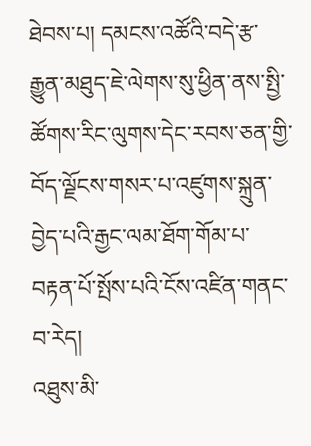ཐེབས་པ། དམངས་འཚོའི་བདེ་རྩ་རྒྱུན་མཐུད་ཇེ་ལེགས་སུ་ཕྱིན་ནས་སྤྱི་ཚོགས་རིང་ལུགས་དེང་རབས་ཅན་གྱི་བོད་ལྗོངས་གསར་པ་འཛུགས་སྐྲུན་བྱེད་པའི་རྒྱང་ལམ་ཐོག་གོམ་པ་བརྟན་པོ་སྤོས་པའི་ངོས་འཛིན་གནང་བ་རེད།
འཐུས་མི་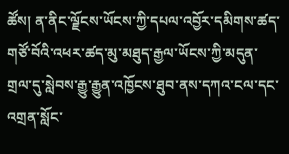ཚོས། ན་ནིང་ལྗོངས་ཡོངས་ཀྱི་དཔལ་འབྱོར་དམིགས་ཚད་གཙོ་བོའི་འཕར་ཚད་མུ་མཐུད་རྒྱལ་ཡོངས་ཀྱི་མདུན་གྲལ་དུ་སླེབས་རྒྱུ་རྒྱུན་འཁྱོངས་ཐུབ་ནས་དཀའ་ངལ་དང་འགྲན་སློང་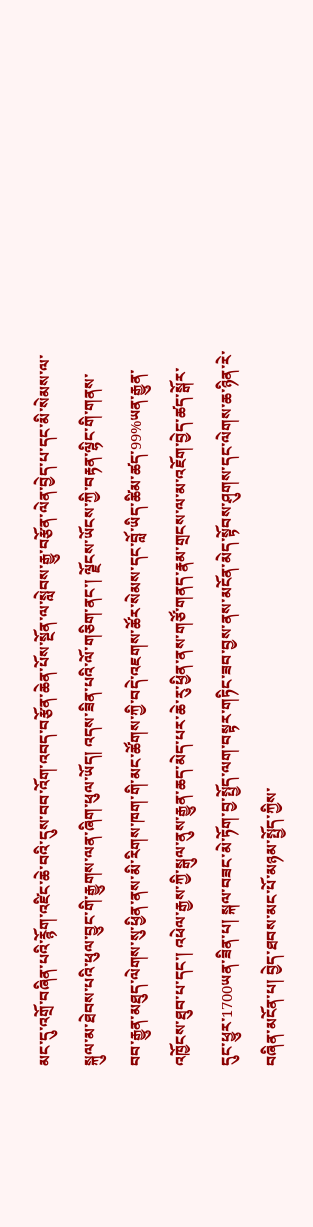མང་དུ་འགྲོ་བཞིན་པའི་རྙོག་འཛིང་ཆེ་བའི་དུས་བབ་འོག་འབད་བརྩོན་ཆེན་པོས་སྔོན་ལ་སླེབས་རྒྱུ་བརྩོན་ལེན་བྱེད་པ་དང་མི་སེམས་ལ་སྐུལ་མ་ཐེབས་པའི་ཕུལ་བྱུང་གི་རྒྱུགས་ལན་ཞིག་ཕུལ་ཡོད། འདས་ཟིན་པའི་ལོ་གཅིག་ནང་། ལྗོངས་ཡོངས་ཀྱི་བརྟན་ལྷིང་གི་གནས་བབ་རྒྱུན་མཐུད་ལེགས་སུ་ཕྱིན་ནས་མི་རིགས་ཁག་གི་མང་ཚོགས་ཀྱི་བདེ་འཇགས་ཚོར་སེམས་དང་བློ་ཡིད་ཚིམ་ཚད་99%ཡན་རྒྱུན་འཁྱོངས་ཐུབ་པ་དང་། འཕེལ་རྒྱས་ཀྱི་སྒུལ་ནུས་རྒྱུན་ཆད་མེད་པར་ཆེ་རུ་ཕྱིན་ནས་གཙོ་གནད་རྣམ་གྲངས་ལ་མ་འཇོག་བྱེད་ཚད་སྒོར་དུང་ཕྱུར་1700ཡན་ཟིན་པ། སྐལ་བཟང་མེ་ཏོག་བྱ་སྤྱོད་ལག་བསྟར་གཏིང་ཟབ་བྱས་ནས་མངོན་མེད་སྟོབས་ཤུགས་དང་ལེགས་ཆ་ཉིན་རེ་བཞིན་མངོན་པ། བྱེད་ཐབས་མང་པོ་མཉམ་སྤྱོད་ཀྱིས་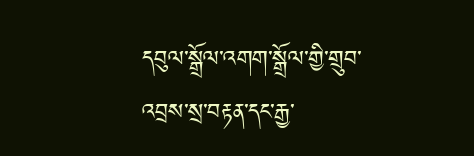དབུལ་སྒྲོལ་འགག་སྒྲོལ་གྱི་གྲུབ་འབྲས་སྲ་བརྟན་དང་རྒྱ་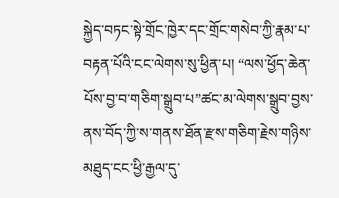སྐྱེད་བཏང་སྟེ་གྲོང་ཁྱེར་དང་གྲོང་གསེབ་ཀྱི་རྣམ་པ་བརྟན་པོའི་ངང་ལེགས་སུ་ཕྱིན་པ། “ལས་ཕྱོད་ཆེན་པོས་བྱ་བ་གཅིག་སྒྲུབ་པ”ཚང་མ་ལེགས་སྒྲུབ་བྱས་ནས་བོད་ཀྱི་ས་གནས་ཐོན་རྫས་གཅིག་རྗེས་གཉིས་མཐུད་ངང་ཕྱི་རྒྱལ་དུ་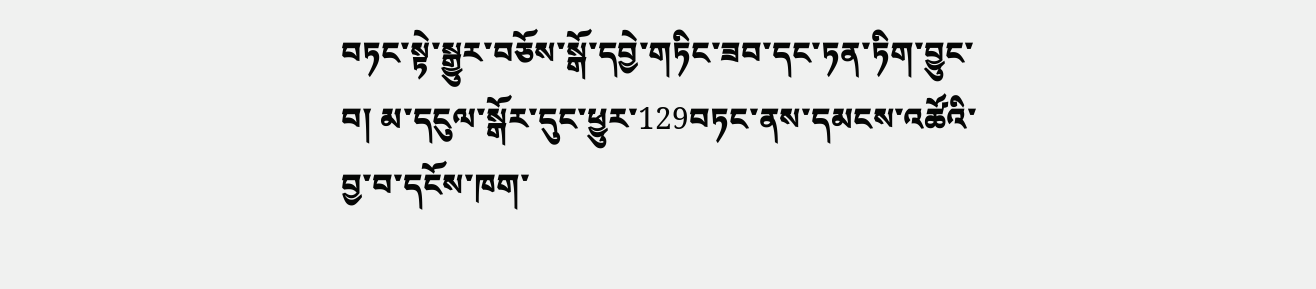བཏང་སྟེ་སྒྱུར་བཅོས་སྒོ་དབྱེ་གཏིང་ཟབ་དང་ཏན་ཏིག་བྱུང་བ། མ་དངུལ་སྒོར་དུང་ཕྱུར་129བཏང་ནས་དམངས་འཚོའི་བྱ་བ་དངོས་ཁག་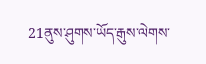21ནུས་ཤུགས་ཡོད་རྒུས་ལེགས་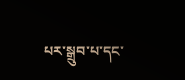པར་སྒྲུབ་པ་དང་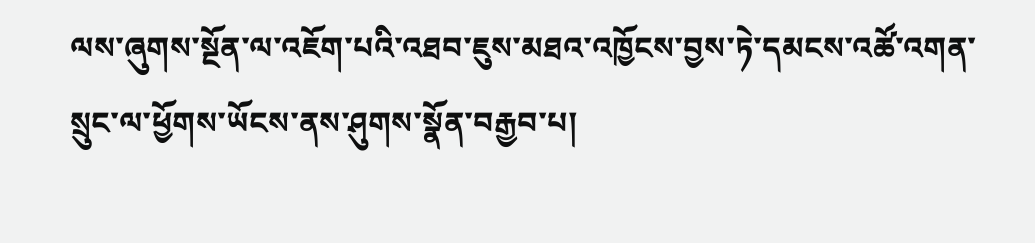ལས་ཞུགས་སྔོན་ལ་འཇོག་པའི་འཐབ་ཇུས་མཐའ་འཁྱོངས་བྱས་ཏེ་དམངས་འཚོ་འགན་སྲུང་ལ་ཕྱོགས་ཡོངས་ནས་ཤུགས་སྣོན་བརྒྱབ་པ།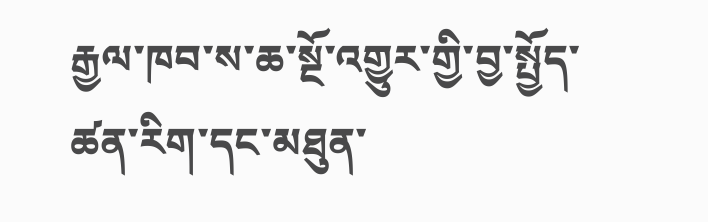རྒྱལ་ཁབ་ས་ཆ་སྔོ་འགྱུར་གྱི་བྱ་སྤྱོད་ཚན་རིག་དང་མཐུན་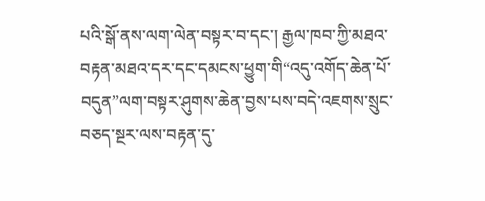པའི་སྒོ་ནས་ལག་ལེན་བསྟར་བ་དང་། རྒྱལ་ཁབ་ཀྱི་མཐའ་བརྟན་མཐའ་དར་དང་དམངས་ཕྱུག་གི“འདུ་འགོད་ཆེན་པོ་བདུན”ལག་བསྟར་ཤུགས་ཆེན་བྱས་པས་བདེ་འཇགས་སྲུང་བཅད་སྔར་ལས་བརྟན་དུ་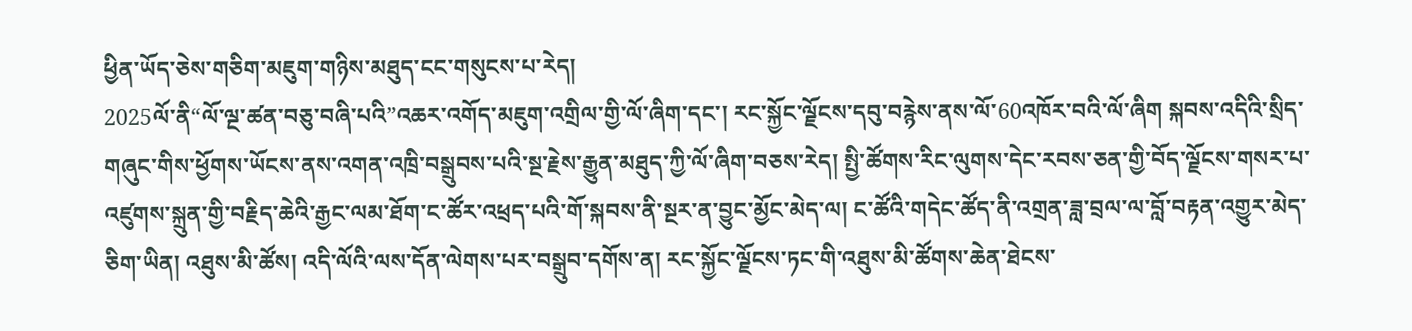ཕྱིན་ཡོད་ཅེས་གཅིག་མཇུག་གཉིས་མཐུད་ངང་གསུངས་པ་རེད།
2025ལོ་ནི“ལོ་ལྔ་ཚན་བཅུ་བཞི་པའི”འཆར་འགོད་མཇུག་འགྲིལ་གྱི་ལོ་ཞིག་དང་། རང་སྐྱོང་ལྗོངས་དབུ་བརྙེས་ནས་ལོ་60འཁོར་བའི་ལོ་ཞིག སྐབས་འདིའི་སྲིད་གཞུང་གིས་ཕྱོགས་ཡོངས་ནས་འགན་འཁྲི་བསྒྲུབས་པའི་སྔ་རྗེས་རྒྱུན་མཐུད་ཀྱི་ལོ་ཞིག་བཅས་རེད། སྤྱི་ཚོགས་རིང་ལུགས་དེང་རབས་ཅན་གྱི་བོད་ལྗོངས་གསར་པ་འཛུགས་སྐྲུན་གྱི་བརྗིད་ཆེའི་རྒྱང་ལམ་ཐོག་ང་ཚོར་འཕྲད་པའི་གོ་སྐབས་ནི་སྔར་ན་བྱུང་མྱོང་མེད་ལ། ང་ཚོའི་གདེང་ཚོད་ནི་འགྲན་ཟླ་བྲལ་ལ་བློ་བརྟན་འགྱུར་མེད་ཅིག་ཡིན། འཐུས་མི་ཚོས། འདི་ལོའི་ལས་དོན་ལེགས་པར་བསྒྲུབ་དགོས་ན། རང་སྐྱོང་ལྗོངས་ཏང་གི་འཐུས་མི་ཚོགས་ཆེན་ཐེངས་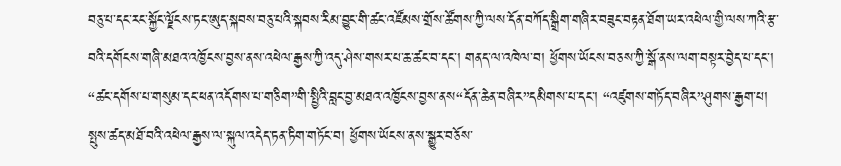བཅུ་པ་དང་རང་སྐྱོང་ལྗོངས་ཏང་ཨུད་སྐབས་བཅུ་པའི་སྐབས་རིམ་བྱུང་གི་ཚང་འཛོམས་གྲོས་ཚོགས་ཀྱི་ལས་དོན་བཀོད་སྒྲིག་གཞིར་བཟུང་བརྟན་ཐོག་ཡར་འཕེལ་གྱི་ལས་ཀའི་རྩ་བའི་དགོངས་གཞི་མཐའ་འཁྱོངས་བྱས་ནས་འཕེལ་རྒྱས་ཀྱི་འདུ་ཤེས་གསར་པ་ཆ་ཚང་བ་དང་། གནད་ལ་འཁེལ་བ། ཕྱོགས་ཡོངས་བཅས་ཀྱི་སྒོ་ནས་ལག་བསྟར་བྱེད་པ་དང་། “ཚང་དགོས་པ་གསུམ་དང་ཕན་འདོགས་པ་གཅིག”གི་སྤྱིའི་བླང་བྱ་མཐའ་འཁྱོངས་བྱས་ནས“དོན་ཆེན་བཞིར”དམིགས་པ་དང་། “འཛུགས་གཏོད་བཞིར”ཤུགས་རྒྱག་པ། སྤུས་ཚད་མཐོ་བའི་འཕེལ་རྒྱས་ལ་སྐུལ་འདེད་ཏན་ཏིག་གཏོང་བ། ཕྱོགས་ཡོངས་ནས་སྒྱུར་བཅོས་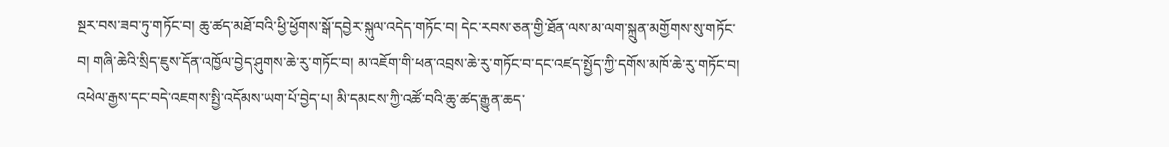སྔར་བས་ཟབ་ཏུ་གཏོང་བ། ཆུ་ཚད་མཐོ་བའི་ཕྱི་ཕྱོགས་སྒོ་དབྱེར་སྐུལ་འདེད་གཏོང་བ། དེང་རབས་ཅན་གྱི་ཐོན་ལས་མ་ལག་སྐྲུན་མགྱོགས་སུ་གཏོང་བ། གཞི་ཆེའི་སྲིད་ཇུས་དོན་འཁྱོལ་བྱེད་ཤུགས་ཆེ་རུ་གཏོང་བ། མ་འཇོག་གི་ཕན་འབྲས་ཆེ་རུ་གཏོང་བ་དང་འཛད་སྤྱོད་ཀྱི་དགོས་མཁོ་ཆེ་རུ་གཏོང་བ། འཕེལ་རྒྱས་དང་བདེ་འཇགས་སྤྱི་འདོམས་ཡག་པོ་བྱེད་པ། མི་དམངས་ཀྱི་འཚོ་བའི་ཆུ་ཚད་རྒྱུན་ཆད་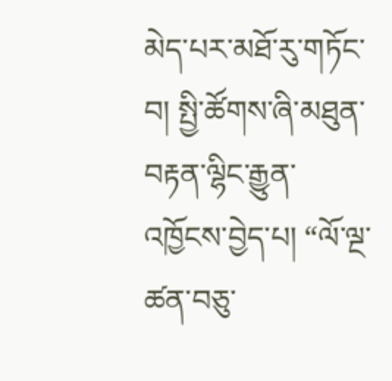མེད་པར་མཐོ་རུ་གཏོང་བ། སྤྱི་ཚོགས་ཞི་མཐུན་བརྟན་ལྷིང་རྒྱུན་འཁྱོངས་བྱེད་པ། “ལོ་ལྔ་ཚན་བཅུ་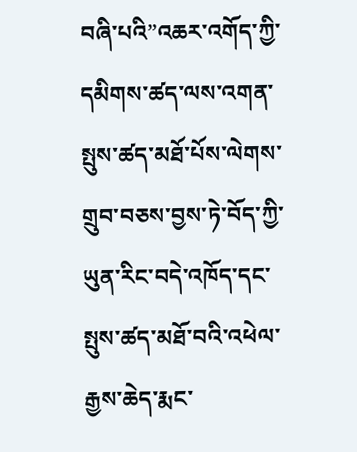བཞི་པའི”འཆར་འགོད་ཀྱི་དམིགས་ཚད་ལས་འགན་སྤུས་ཚད་མཐོ་པོས་ལེགས་གྲུབ་བཅས་བྱས་ཏེ་བོད་ཀྱི་ཡུན་རིང་བདེ་འཁོད་དང་སྤུས་ཚད་མཐོ་བའི་འཕེལ་རྒྱས་ཆེད་རྨང་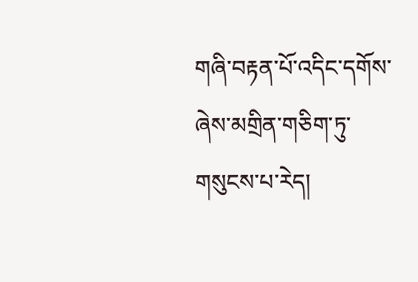གཞི་བརྟན་པོ་འདིང་དགོས་ཞེས་མགྲིན་གཅིག་ཏུ་གསུངས་པ་རེད།